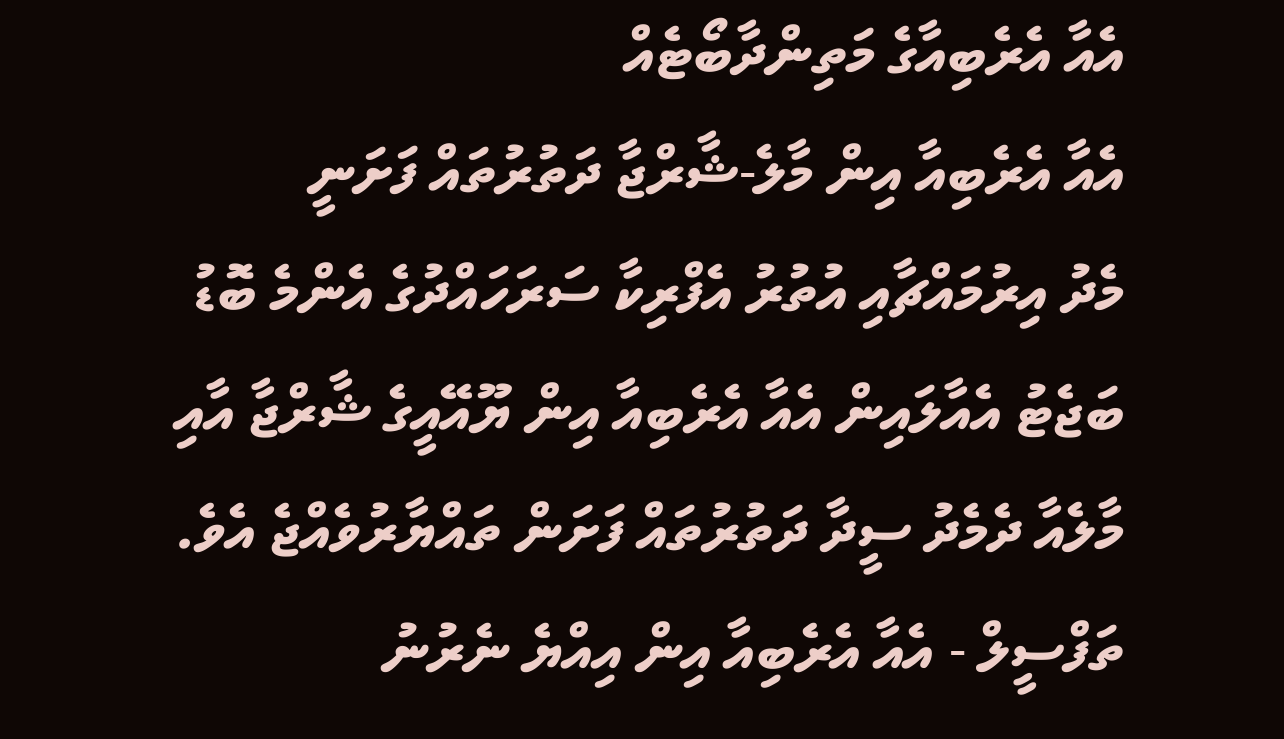އެއާ އެރެބިއާގެ މަތިންދާބޯޓެއް
އެއާ އެރެބިއާ އިން މާލެ-ޝާރްޖާ ދަތުރުތައް ފަށަނީ
މެދު އިރުމައްޗާއި އުތުރު އެފްރިކާ ސަރަހައްދުގެ އެންމެ ބޮޑު ބަޖެޓު އެއާލައިން އެއާ އެރެބިއާ އިން ޔޫއޭއީގެ ޝާރްޖާ އާއި މާލެއާ ދެމެދު ސީދާ ދަތުރުތައް ފަށަން ތައްޔާރުވެއްޖެ އެވެ.
ތަފްސީލް - އެއާ އެރެބިއާ އިން އިއްޔެ ނެރުނު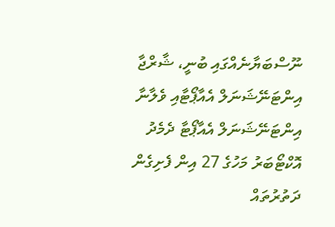ނޫސްބަޔާނެއްގައި ބުނީ، ޝާރްޖާ އިންޓަނޭޝަނަލް އެއާޕޯޓާއި ވެލާނާ އިންޓަނޭޝަނަލް އެއާޕޯޓާ ދެމެދު އޮކްޓޯބަރު މަހުގެ 27 އިން ފެށިގެން ދަތުރުތައް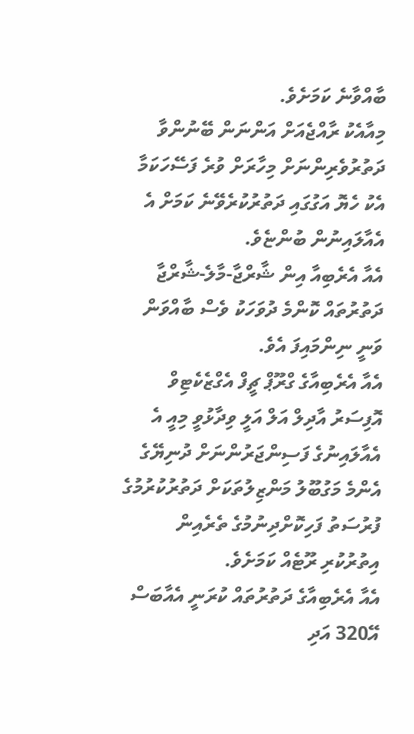ބާއްވާނެ ކަމަށެވެ.
މިއާއެކު ރާއްޖެއަށް އަންނަން ބޭނުންވާ ދަތުރުވެރިންނަށް މިހާރަށް ވުރެ ފަސޭހަކަމާ އެކު ހެޔޮ އަގުގައި ދަތުރުކުރެވޭނެ ކަމަށް އެ އެއާލައިނުން ބުންޏެވެ.
އެއާ އެރެބިއާ އިން ޝާރްޖާ-މާލެ-ޝާރްޖާ ދަތުރުތައް ކޮންމެ ދުވަހަކު ވެސް ބާއްވަން ވަނީ ނިންމައިފަ އެވެ.
އެއާ އެރެބިއާގެ ގްރޫޕް ޗީފް އެގްޒެކެޓިވް އޮފިސަރު އާދިލް އަލް އަލީ ވިދާޅުވީ މިއީ އެ އެއާލައިނުގެ ފަސިންޖަރުންނަށް ދުނިޔޭގެ އެންމެ މަގުބޫލު މަންޒިލުތަކަށް ދަތުރުކުރުމުގެ ފުރުސަތު ފަހިކޮށްދިނުމުގެ ތެރެއިން އިތުރުކުރި ރޫޓެއް ކަމަށެވެ.
އެއާ އެރެބިއާގެ ދަތުރުތައް ކުރަނީ އެއާބަސް އޭ320 އަދި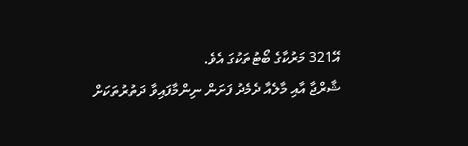އޭ321 މަރުކާގެ ބޯޓުތަކުގަ އެވެ.
ޝާރްޖާ އާއި މާލެއާ ދެމެދު ފަށަން ނިންމާފައިވާ ދަތުރުތަކަށް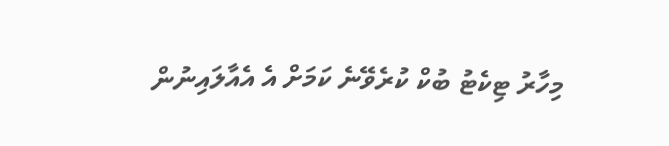މިހާރު ޓިކެޓު ބުކް ކުރެވޭނެ ކަމަށް އެ އެއާލައިނުން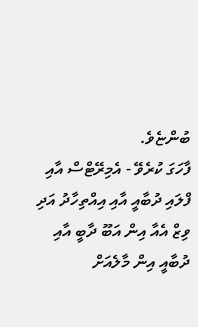ބުންޏެވެ.
ފާހަގަ ކުރެވޭ - އެމިރޭޓްސް އާއި ފްލައި ދުބާއީ އާއި އިއްތިހާދު އަދި ވިޒް އެއާ އިން އަބޫ ދާބީ އާއި ދުބާއީ އިން މާލެއަށް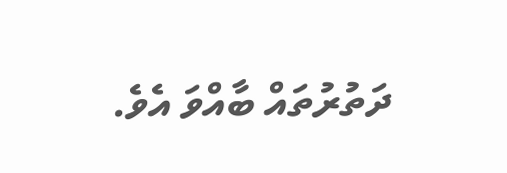ދަތުރުތައް ބާއްވަ އެވެ.